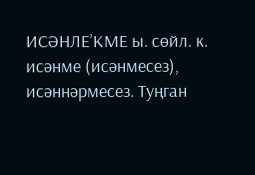ИСӘНЛЕ’КМЕ ы. сөйл. к. исәнме (исәнмесез), исәннәрмесез. Туңган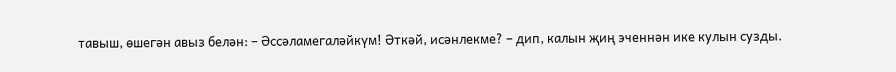тавыш, өшегән авыз белән: – Әссәламегаләйкүм! Әткәй, исәнлекме? – дип, калын җиң эченнән ике кулын сузды.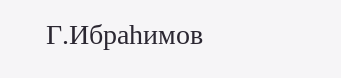Г.Ибраһимов